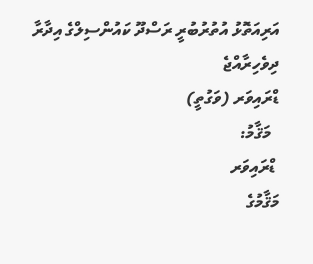އަރިއަތޮޅު އުތުރުބުރީ ރަސްދޫ ކައުންސިލްގެ އިދާރާ
ދިވެހިރާއްޖެ
ޑްރައިވަރ (ވަގުތީ)
  މަޤާމު:
 ޑްރައިވަރ
މަޤާމުގެ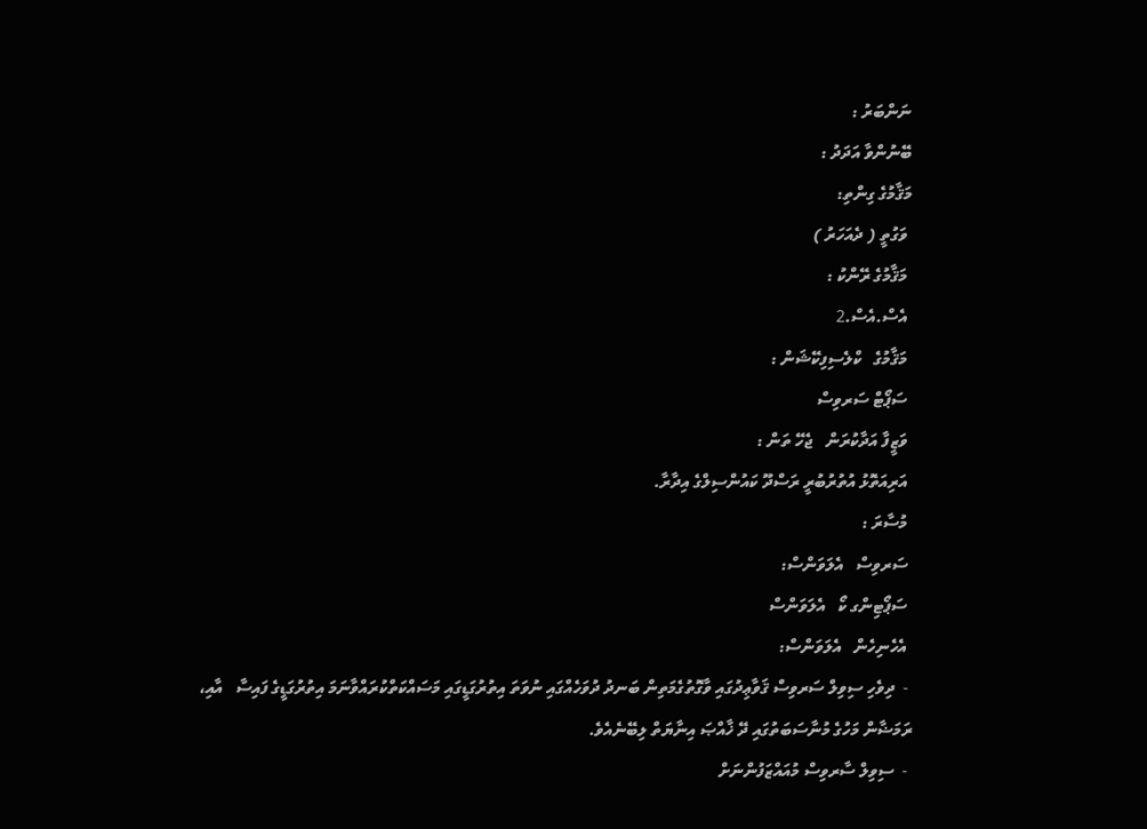ނަންބަރު :
ބޭނުންވާ އަދަދު :
މަޤާމުގެ ގިންތި:
 ވަގުތީ ( ދެއަހަރު )
 މަޤާމުގެ ރޭންކު :
 އެސް.އެސް.2
 މަޤާމުގެ   ކްލެސިފިކޭޝަން :
 ސަޕޯޓް ސަރވިސް
 ވަޒީފާ އަދާކުރަން   ޖެހޭ ތަން :
 އަރިއަތޮޅު އުތުރުބުރީ ރަސްދޫ ކައުންސިލްގެ އިދާރާ.
 މުސާރަ :
 ސަރވިސް   އެލަވަންސް:
 ސަޕޯޓިންގ ކޯ   އެލަވަންސް
 އެހެނިހެން   އެލަވަންސް:
 -  ދިވެހި ސިވިލް ސަރވިސް ޤަވާޢިދުގައި ވާގޮތުގެމަތިން ބަނދު ދުވަހެއްގައި ނުވަތަ އިތުރުގަޑީގައި މަސައްކަތްކުރައްވާނަމަ އިތުރުގަޑީގެ ފައިސާ   އާއި، ރަމަޟާން މަހުގެ މުނާސަބަތުގައި ދޭ ޚާއްޞަ އިނާޔަތް ލިބޭނެއެވެ.
 -  ސިވިލް ސާރވިސް މުއައްޒަފުންނަށް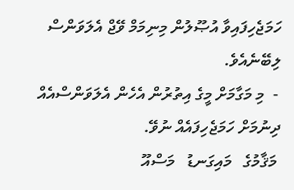ހަމަޖެހިފައިވާ އުޞޫލުން މިނިމަމް ވޭޖް އެލަވަންސް ލިބޭނެއެވެ.
 -  މި މަގާމަށް މީގެ އިތުރުން އެހެން އެލަވަންސްއެއް ދިނުމަށް ހަމަޖެހިފައެއް ނުވޭ.
 މަޤާމުގެ   މައިގަނޑު   މަސްއޫ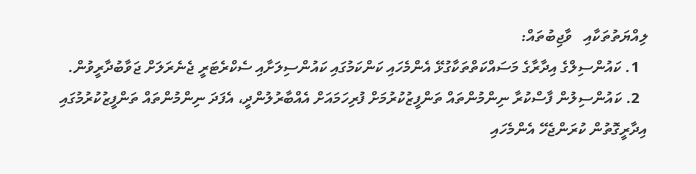ލިއްޔަތުތަކާއި   ވާޖިބުތައް:
  1. ކައުންސިލްގެ އިދާރާގެ މަސައްކަތްތަކާގުޅޭ އެންމެހައި ކަންކަމުގައި ކައުންސިލަށާއި ސެކްރެޓަރީ ޖެނެރަލަށް ޖަވާބުދާރީވުން.
  2. ކައުންސިލުން ފާސްކުރާ ނިންމުންތައް ތަންފީޒުކުރުމަށް ފުރިހަމައަށް އެއްބާރުލުންދީ، އެފަދަ ނިންމުންތައް ތަންފީޒުކުރުމުގައި އިދާރީގޮތުން ކުރަންޖެހޭ އެންމެހައި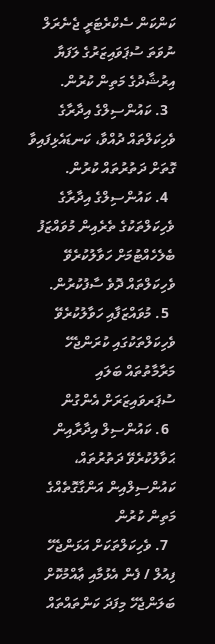ކަންކަން ސެކްރެޓަރީ ޖެނެރަލް ނުވަތަ ސުޕަވައިޒަރުގެ ލަފަޔާ އިރުޝާދުގެ މަތިން ކުރުން.
  3. ކައުންސިލްގެ އިދާރާގެ ވެހިކަލްތައް ދުއްވާ، ކަނޑައެޅިފައިވާ ގޮތަށް ދަތުރުތައް ކުރުން.
  4. ކައުންސިލްގެ އިދާރާގެ ވެހިކަލްތަކުގެ ތެރެއިން މުވައްޒަފު ބެލެހެއްޓުމަށް ހަވާލުކުރެވޭ ވެހިކަލްތައް ދޮވެ ސާފުކުރުން.
  5. މުވައްޒަފާއި ހަވާލުކުރެވޭ ވެހިކަލްތަކުގައި ކުރަންޖެހޭ މަރާމާތުތައް ބަލައި ސުޕަރވައިޒަރަށް އެންގުން
  6. ކައުންސިލް އިދާރާއިން ޙަވާލުކުރެވޭ ދަތުރުތައް، ކައުންސިލްއިން އަންގާގޮތެއްގެ މަތިން ކުރުން
  7. ވެހިކަލްތަކަށް އަޅަންޖެހޭ ފިއުލް / ފެން އެޅުމާއި ޢާއްމުކޮށް ބަލަންޖެހޭ މިފަދަ ކަންތައްތައް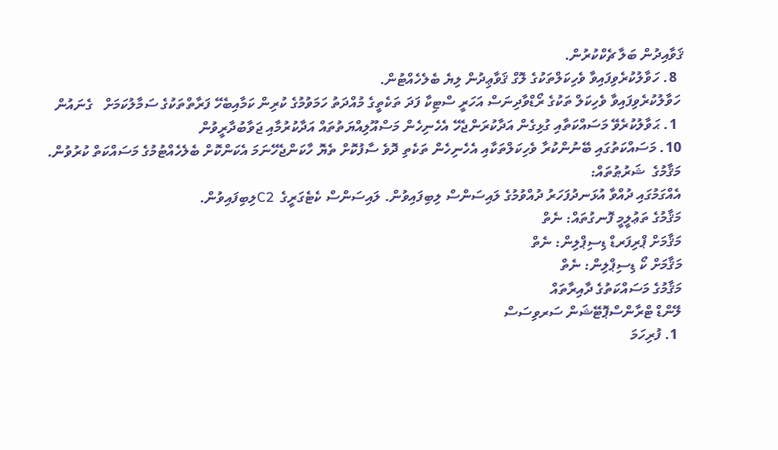ޤަވާއިދުން ބަލާ ޗެކްކުރުން.
  8. ހަވާލުކުރެވިފައިވާ ވެހިކަލްތަކުގެ ލޮގް ޤަވާޢިދުން ލިޔެ ބެލެހެއްޓުން.
 ހަވާލުކުރެވިފައިވާ ވެހިކަލް ތަކުގެ ރޯޑްވާދިނަސް އަހަރީ ސްޓިކާ ފަދަ ތަކެތީގެ މުއްދަތު ހަމަވުމުގެ ކުރިން ކަމާއިބެހޭ ފަރާތްތަކުގެ ސަމާލުކަމަށް   ގެނައުން
  1. ޙަވާލުކުރެވޭ މަސައްކަތާއި ގުޅިގެން އަދާކުރަންޖެހޭ އެހެނިހެން މަސްއޫލިއްޔަތުތައް އަދާކުރުމާއި ޖަވާބުދާރީވުން
 10. މަސައްކަތުގައި ބޭނުންކުރާ ވެހިކަލްތަކާއި އެހެނިހެން ތަކެތި ދޮވެ ސާފުކޮށް ތެޔޮ ހާކަންޖެހޭނަމަ އެކަންކޮށް ބެލެހެއްޓުމުގެ މަސައްކަތް ކުރުވުން.
 މަޤާމުގެ  ޝަރުޠުތައް:
 އެއްގަމުގައި ދުއްވާ އުޅަނދުފަހަރު ދުއްވުމުގެ ލައިސަންސް ލިބިފައިވުން. ލައިސަންސް ކެޓެގަރީގެ  C2ލިބިފައިވުން.
 މަޤާމުގެ ތަޢުލީމީ ފޮނގުތައް: ނެތް
 މަޤާމަށް ޕްރިފަރޑް ޑިސިޕްލިން: ނެތް
 މަޤާމަށް ކޯ ޑިސިޕްލިން: ނެތް
 މަޤާމުގެ މަސައްކަތުގެ ދާއިރާތައް
 ލޭންޑް ޓްރާންސްޕޮޓޭޝަން ސަރވިސަސް
  1. ފުރިހަމަ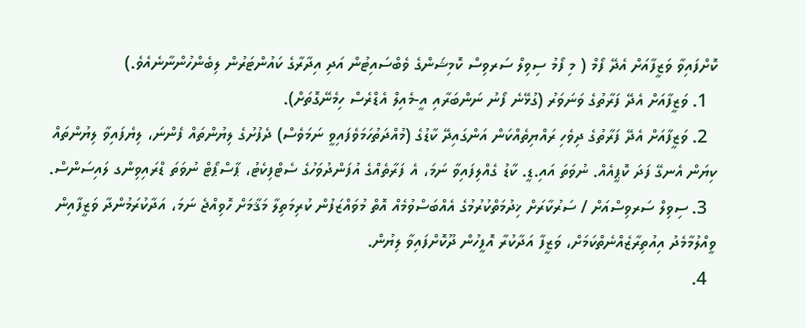ކޮށްފައިވާ ވަޒީފާއަށް އެދޭ ފޯމް ( މި ފޯމު ސިވިލް ސަރވިސް ކޮމިޝަންގެ ވެބްސައިޓުން އަދި އިދާރާގެ ކައުންޓަރުން ލިބެންހުންނާނެއެވެ.)
  1. ވަޒީފާއަށް އެދޭ ފަރާތުގެ ވަނަވަރު (ގުޅޭނެ ފޯނު ނަންބަރާއި އީ-މެއިލް އެޑްރެސް ހިމެނޭގޮތަށް).
  2. ވަޒީފާއަށް އެދޭ ފަރާތުގެ ދިވެހި ރައްޔިތެއްކަން އަންގައިދޭ ކާޑުގެ (މުއްދަތުހަމަވެފައިވީ ނަމަވެސް) ދެފުށުގެ ލިޔުންތައް ފެންނަ، ލިޔެފައިވާ ލިޔުންތައް ކިޔަން އެނގޭ ފަދަ ކޮޕީއެއް. ނުވަތަ އައި.ޑީ. ކާޑު ގެއްލިފައިވާ ނަމަ، އެ ފަރާތެއްގެ އުފަންދުވަހުގެ ސެޓްފިކެޓު، ޕާސްޕޯޓް ނުވަތަ ޑްރައިވިންގ ލައިސަންސް.
  3. ސިވިލް ސަރވިސްއަށް / ސަރުކާރަށް ޚިދުމަތްކުރުމުގެ އެއްބަސްވުމެއް އޮތް މުވައްޒަފުން ކުރިމަތިލާ މަޤާމަށް ހޮވިއްޖެ ނަމަ، އަދާކުރަމުންދާ ވަޒީފާއިން ވީއްލުމާމެދު އިއުތިރާޒެއްނެތްކަމަށް، ވަޒީފާ އަދާކުރާ އޮފީހުން ދޫކޮށްފައިވާ ލިޔުން.
  4.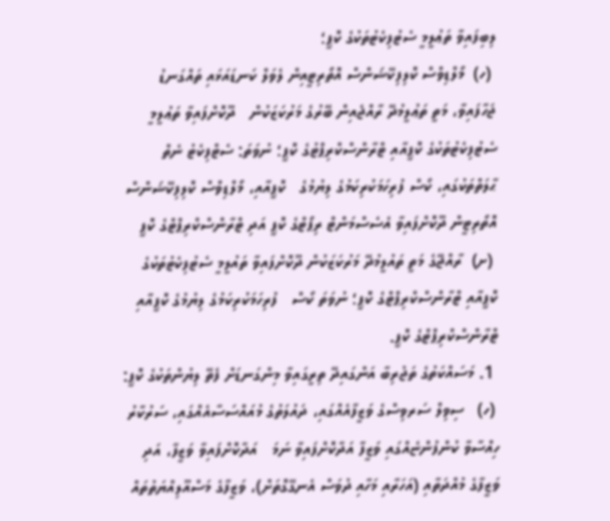ލިބިފައިވާ ތަޢުލީމީ ސެޓުފިކެޓުތަކުގެ ކޮޕީ؛
 (ހ)  މޯލްޑިވްސް ކޮލިފިކޭޝަންސް އޮތޯރިޓީއިން ލެވަލް ކަނޑައަޅައި ތައްގަނޑު ޖަހާފައިވާ، މަތީ ތަޢުލީމުދޭ ރާއްޖެއިން ބޭރުގެ މަރުކަޒަކުން   ދޫކޮށްފައިވާ ތަޢުލީމީ ސެޓުފިކެޓުތަކުގެ ކޮޕީއާއި ޓްރާންސްކްރިޕްޓުގެ ކޮޕީ؛ ނުވަތަ: ސެޓްފިކެޓު ނެތް ޙާލަތްތަކުގައި، ކޯސް ފުރިހަމަކުރިކަމުގެ ލިޔުމުގެ   ކޮޕީއާއި، މޯލްޑިވްސް ކޮލިފިކޭޝަންސް އޮތޯރިޓީން ދޫކޮށްފައިވާ އެސެސްމަންޓް ރިޕޯޓްގެ ކޮޕީ އަދި ޓްރާންސްކްރިޕްޓްގެ ކޮޕީ
 (ށ)  ރާއްޖޭގެ މަތީ ތައުލީމުދޭ މަރުކަޒަކުން ދޫކޮށްފައިވާ ތައުލީމީ ސެޓުފިކެޓުތަކުގެ ކޮޕީއާއި ޓްރާންސްކްރިޕްޓްގެ ކޮޕީ؛ ނުވަތަ ކޯސް   ފުރިހަމަކުރިކަމުގެ ލިޔުމުގެ ކޮޕީއާއި ޓްރާންސްކްރިޕްޓްގެ ކޮޕީ.
 1. މަސައްކަތުގެ ތަޖުރިބާ އަންގައިދޭ ތިރީގައިވާ މިންގަނޑަށް ފެތޭ ލިޔުންތަކުގެ ކޮޕީ:
 (ހ)   ސިވިލް ސަރވިސްގެ ވަޒީފާއެއްގައި، ދައުލަތުގެ މުއައްސަސާއެއްގައި، ސަރުކާރު ހިއްސާވާ ކުންފުންޏެއްގައި ވަޒީފާ އަދާކޮށްފައިވާ ނަމަ   އަދާކޮށްފައިވާ ވަޒީފާ، އަދި ވަޒީފާގެ މުއްދަތާއި (އަހަރާއި މަހާއި ދުވަސް އެނގޭގޮތަށް)، ވަޒީފާގެ މަސްއޫލިއްޔަތުތައް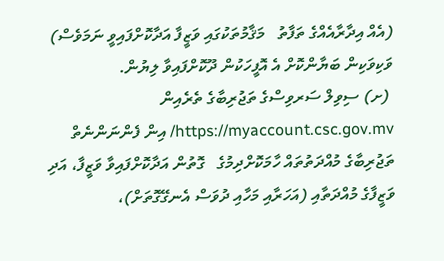(އެއް އިދާރާއެއްގެ ތަފާތު   މަޤާމުތަކުގައި ވަޒީފާ އަދާކޮށްފައިވީ ނަމަވެސް) ވަކިވަކިން ބަޔާންކޮށް އެ އޮފީހަކުން ދޫކޮށްފައިވާ ލިޔުން.
 (ށ) ސިވިލް ސަރވިސްގެ ތަޖުރިބާގެ ތެރެއިން https://myaccount.csc.gov.mv/ އިން ފެންނަންނެތް ތަޖުރިބާގެ މުއްދަތުތައް ހާމަކޮށްދިމުގެ   ގޮތުން އަދާކޮށްފައިވާ ވަޒީފާ، އަދި ވަޒީފާގެ މުއްދަތާއި (އަހަރާއި މަހާއި ދުވަސް އެނގޭގޮތަށް)،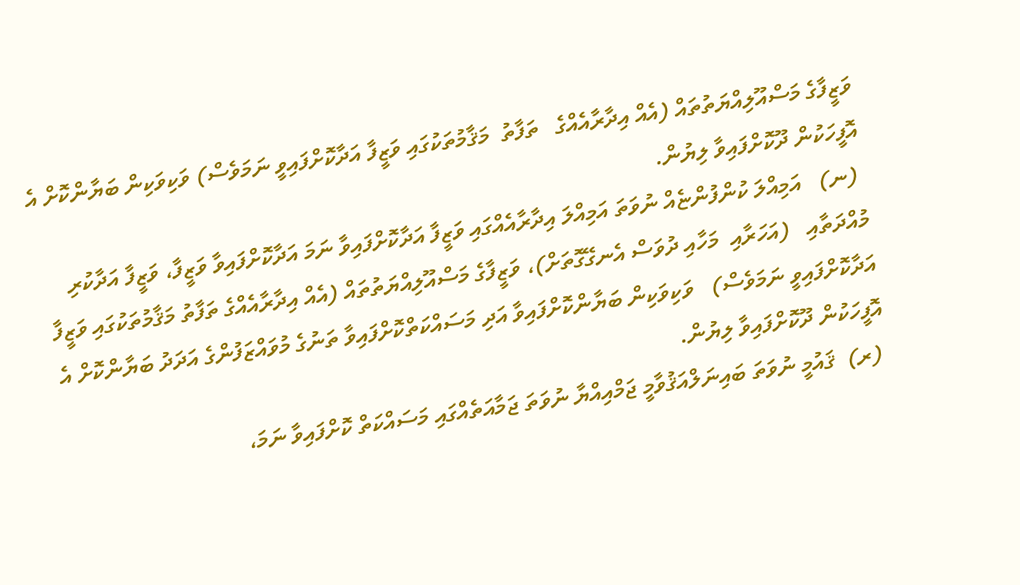ވަޒީފާގެ މަސްއޫލިއްޔަތުތައް (އެއް އިދާރާއެއްގެ   ތަފާތު  މަޤާމުތަކުގައި ވަޒީފާ އަދާކޮށްފައިވީ ނަމަވެސް) ވަކިވަކިން ބަޔާންކޮށް އެ އޮފީހަކުން ދޫކޮށްފައިވާ ލިޔުން.
 (ނ)   އަމިއްލަ ކުންފުންޏެއް ނުވަތަ އަމިއްލަ އިދާރާއެއްގައި ވަޒީފާ އަދާކޮށްފައިވާ ނަމަ އަދާކޮށްފައިވާ ވަޒީފާ، ވަޒީފާ އަދާކުރި މުއްދަތާއި   (އަހަރާއި  މަހާއި ދުވަސް އެނގޭގޮތަށް)، ވަޒީފާގެ މަސްއޫލިއްޔަތުތައް (އެއް އިދާރާއެއްގެ ތަފާތު މަޤާމުތަކުގައި ވަޒީފާ އަދާކޮށްފައިވީ ނަމަވެސް)   ވަކިވަކިން ބަޔާންކޮށްފައިވާ އަދި މަސައްކަތްކޮށްފައިވާ ތަނުގެ މުވައްޒަފުންގެ އަދަދު ބަޔާންކޮށް އެ އޮފީހަކުން ދޫކޮށްފައިވާ ލިޔުން.
 (ރ)  ޤައުމީ ނުވަތަ ބައިނަލްއަޤުވާމީ ޖަމްއިއްޔާ ނުވަތަ ޖަމާއަތެއްގައި މަސައްކަތް ކޮށްފައިވާ ނަމަ،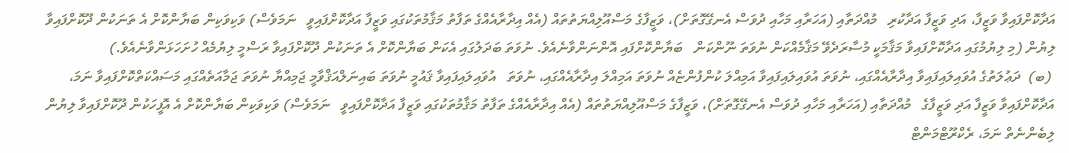އަދާކޮށްފައިވާ ވަޒީފާ، އަދި ވަޒީފާ އަދާކުރި   މުއްދަތާއި (އަހަރާއި މަހާއި ދުވަސް އެނގޭގޮތަށް)، ވަޒީފާގެ މަސްއޫލިއްޔަތުތައް (އެއް އިދާރާއެއްގެ ތަފާތު މަޤާމުތަކުގައި ވަޒީފާ އަދާކޮށްފައިވީ   ނަމަވެސް) ވަކިވަކިން ބަޔާންކޮށް އެ ތަނަކުން ދޫކޮށްފައިވާ ލިޔުން (މި ލިޔުމުގައި އަދާކޮށްފައިވާ މަޤާމަކީ މުސާރަދެވޭ މަޤާމެއްކަން ނުވަތަ ނޫންކަން   ބަޔާންކޮށްފައި އޮންނަންވާނެއެވެ. ނުވަތަ ބަދަލުގައި އެކަން ބަޔާންކޮށް އެ ތަނަކުން ދޫކޮށްފައިވާ ރަސްމީ ލިޔުމެއް ހުށަހަޅަންވާނެއެވެ.)
 (ބ)  ދަޢުލަތުގެ އުވައިލައިފައިވާ އިދާރާއެއްގައި، ނުވަތަ އުވައިލައިފައިވާ އަމިއްލަ ކުންފުންޏެއް ނުވަތަ އަމިއްލަ އިދާރާއެއްގައި، ނުވަތަ   އުވައިލައިފައިވާ ޤައުމީ ނުވަތަ ބައިނަލްއަޤްވާމީ ޖަމިއްޔާ ނުވަތަ ޖަމާއަތެއްގައި މަސައްކަތްކޮށްފައިވާ ނަމަ، އަދާކޮށްފައިވާ ވަޒީފާ އަދި ވަޒީފާގެ   މުއްދަތާއި (އަހަރާއި މަހާއި ދުވަސް އެނގޭގޮތަށް)، ވަޒީފާގެ މަސްއޫލިއްޔަތުތައް (އެއް އިދާރާއެއްގެ ތަފާތު މަޤާމުތަކުގައި ވަޒީފާ އަދާކޮށްފައިވީ   ނަމަވެސް) ވަކިވަކިން ބަޔާންކޮށް އެ އޮފީހަކުން ދޫކޮށްފައިވާ ލިޔުން ލިބެންނެތް ނަމަ، ރެކްރޫޓްމަންޓް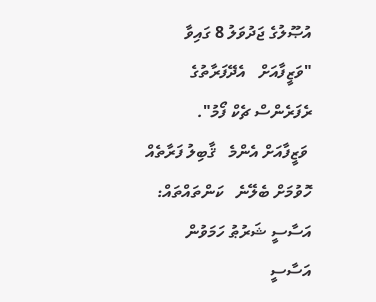އުޞޫލުގެ ޖަދުވަލު 8 ގައިވާ "ވަޒީފާއަށް   އެދޭފަރާތުގެ ރެފަރެންސް ޗެކް ފޯމު".
 ވަޒީފާއަށް އެންމެ   ޤާބިލު ފަރާތެއް   ހޮވުމަށް ބެލޭނެ   ކަންތައްތައް:
އަސާސީ ޝަރުޠު ހަމަވުން
އަސާސީ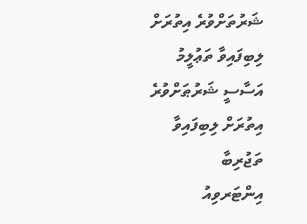ޝަރުތަށްވުރެ އިތުރަށް ލިބިފައިވާ ތަޢުލީމު
އަސާސީ ޝަރުޠަށްވުރެ އިތުރަށް ލިބިފައިވާ ތަޖުރިބާ
އިންޓަރވިއު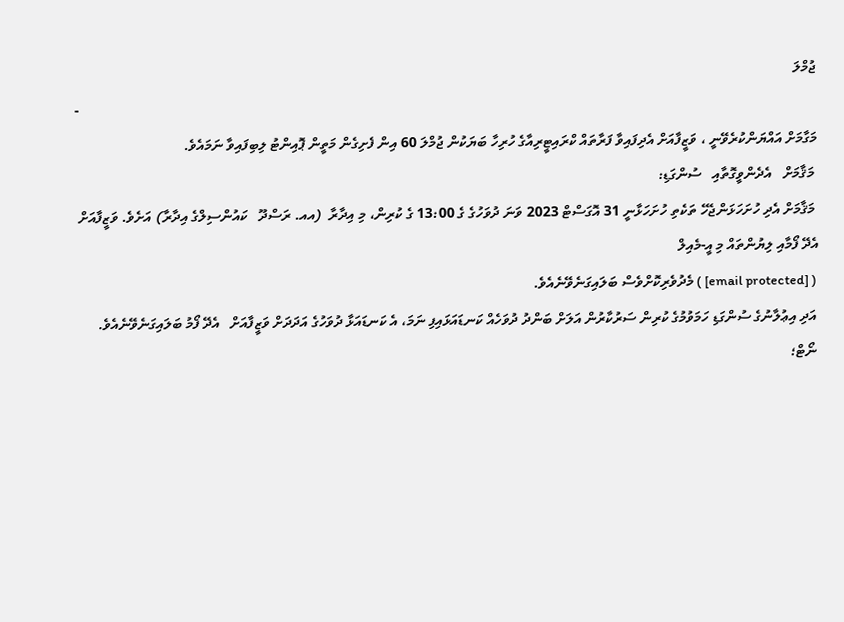ޖުމްލަ
                                                                                                                                                                                                           -  މަގާމަށް އައްޔަންކުރެވޭނީ ، ވަޒީފާއަށް އެދިފައިވާ ފަރާތައް ކްރައިޓީރިއާގެ ހުރިހާ ބަޔަކުން ޖުމްލަ 60 އިން ފެށިގެން މަތީން ޕޮއިންޓު ލިބިފައިވާ ނަމައެވެ.
 މަޤާމަށް   އެދެންވީގޮތާއި   ސުންގަޑި:
 މަޤާމަށް އެދި ހުށަހަޅަންޖެހޭ ތަކެތި ހުށަހަޅާނީ 31 އޮގަސްޓް 2023 ވަނަ ދުވަހުގެ ގެ 13:00 ގެ ކުރިން، މި އިދާރާ  (އއ. ރަސްދޫ   ކައުންސިލްގެ އިދާރާ) އަށެވެ. ވަޒީފާއަށް އެދޭ ފޯމާއި ލިޔުންތައް މި އީ-މެއިލް
 ( [email protected] ) މެދުވެރިކޮށްވެސް ބަލައިގަނެވޭނެއެވެ.
 އަދި އިޢުލާނުގެ ސުންގަޑި ހަމަވުމުގެ ކުރިން ސަރުކާރުން އަލަށް ބަންދު ދުވަހެއް ކަނޑައަޅައިފި ނަމަ، އެ ކަނޑައަޅާ ދުވަހުގެ އަދަދަށް ވަޒީފާއަށް   އެދޭ ފޯމު ބަލައިގަނެވޭނެއެވެ.
 ނޯޓް؛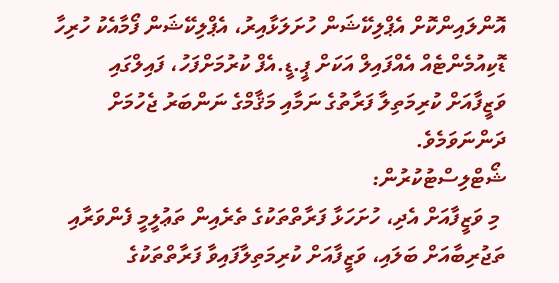އޮންލައިންކޮށް އެޕްލިކޭޝަން ހުށަލަޅާއިރު، އެޕްލިކޭޝަން ފޯމާއެކު ހުރިހާ ޑޮކިއުމެންޓެއް އެއްފައިލް އަކަށް ޕީ.ޑީ.އެފް ކުރުމަށްފަހު، ފައިލްގައި   ވަޒީފާއަށް ކުރިމަތިލާ ފަރާތުގެ ނަމާއި މަޤާމްގެ ނަންބަރު ޖެހުމަށް ދަންނަވަމެވެ.
ޝޯޓްލިސްޓުކުރުން:
 މި ވަޒީފާއަށް އެދި، ހުށަހަޅާ ފަރާތްތަކުގެ ތެރެއިން ތަޢުލީމީ ފެންވަރާއި ތަޖުރިބާއަށް ބަލައި، ވަޒީފާއަށް ކުރިމަތިލާފައިވާ ފަރާތްތަކުގެ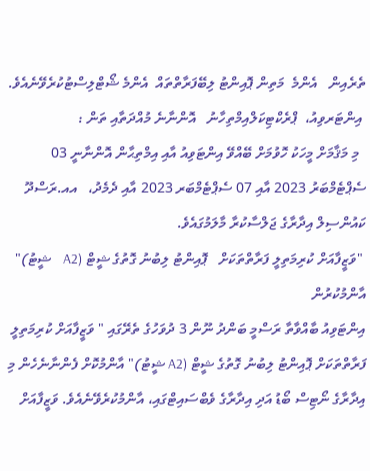ތެރެއިން   އެންމެ  މަތިން ޕޮއިންޓު ލިބޭފަރާތްތައް  އެންމެ ޝޯޓްލިސްޓުކުރެވޭނެއެވެ.
 އިންޓަރވިއު،  ޕްރެކްޓިކަލްއިމްތިހާނު   އޮންނާނެ މުއްދަތާއި ތަން :
  މި މަޤާމަށް މީހަކު ހޮވުމަށް ބޭއްވޭ އިންޓަވިއު އާއި އިމްތިޙާން އޮންނާނީ 03 ސެޕްޓެމްބަރު 2023 އާއި 07 ސެޕްޓެމްބަރ 2023 އާއި ދެމެދު،   އއ.ރަސްދޫ ކައުންސިލް އިދާރާގެ ޖަލްސާކުރާ މާލަމުގައެވެ.
 "ވަޒީފާއަށް ކުރިމަތިލީ ފަރާތްތަކަށް   ޕޮއިންޓު ލިބުނު ގޮތުގެ ޝީޓް (A2    ޝީޓު)" އާންމުކުރުން
އިންޓަވިއު ބާއްވާތާ ރަސްމީ ބަންދު ނޫން 3 ދުވަހުގެ ތެރޭގައި " ވަޒީފާއަށް ކުރިމަތިލީ ފަރާތްތަކަށް ޕޮއިންޓު ލިބުނު ގޮތުގެ ޝީޓް (A2 ޝީޓު)" އާންމުކޮށް ފެންނާނެހެން މި އިދާރާގެ ނޯޓިސް ބޯޑު އަދި އިދާރާގެ ވެބްސައިޓްގައި، އާންމުކުރެވޭނެއެވެ. ވަޒީފާއަށް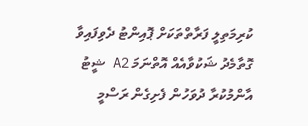ކުރިމަތިލީ ފަރާތްތަކަށް ޕޮއިންޓު ދެވިފައިވާ ގޮތާމެދު ޝަކުވާއެއް އޮތްނަމަ A2 ޝީޓު އާންމުކުރާ ދުވަހުން ފެށިގެން ރަސްމީ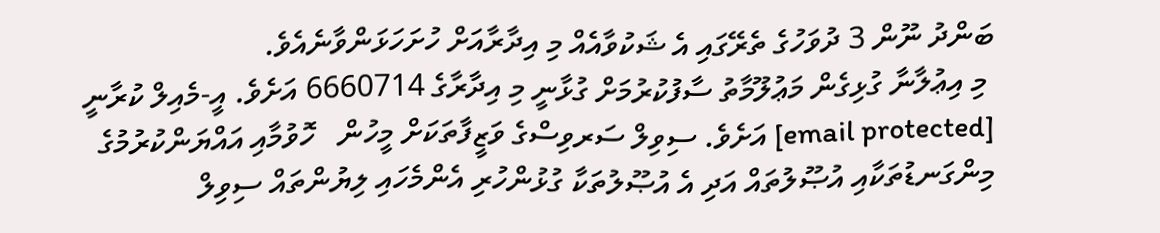ބަންދު ނޫން 3 ދުވަހުގެ ތެރޭގައި އެ ޝަކުވާއެއް މި އިދާރާއަށް ހުށަހަޅަންވާނެއެވެ.
 މި އިޢުލާނާ ގުޅިގެން މަޢުލޫމާތު ސާފުކުރުމަށް ގުޅާނީ މި އިދާރާގެ 6660714 އަށެވެ. އީ-މެއިލް ކުރާނީ [email protected] އަށެވެ. ސިވިލް ސަރވިސްގެ ވަޒީފާތަކަށް މީހުން   ހޮވުމާއި އައްޔަންކުރުމުގެ މިންގަނޑުތަކާއި އުޞޫލުތައް އަދި އެ އުޞޫލުތަކާ ގުޅުންހުރި އެންމެހައި ލިޔުންތައް ސިވިލް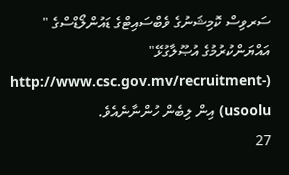ސަރވިސް ކޮމިޝަނުގެ ވެބްސައިޓްގެ ޑައުންލޯޑްސްގެ "   އައްޔަންކުރުމުގެ އުޞޫލާގުޅޭ" (http://www.csc.gov.mv/recruitment-usoolu) އިން ލިބެން ހުންނާނެއެވެ.
27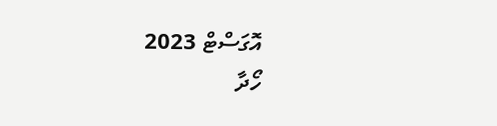އޮގަސްޓް 2023
ހޯދާ